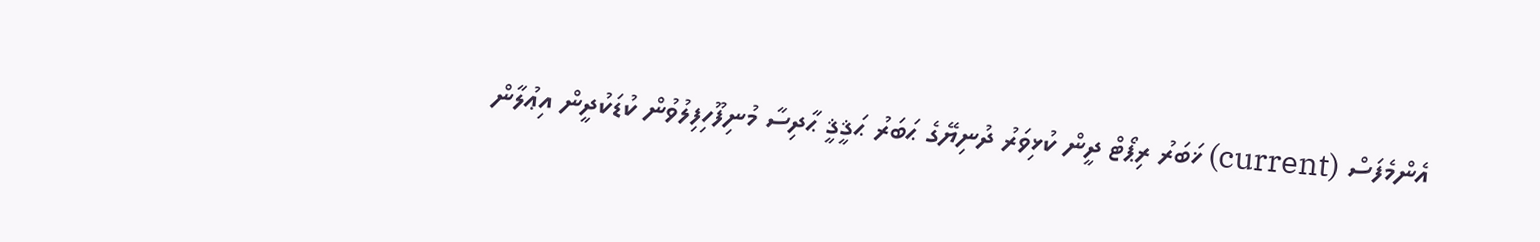އެންމެފަސް (current) ޚަބަރު ރިޕޯޓް ދީން ކުޅިވަރު ދުނިޔޭގެ ޙަބަރު ޙަޤީޤީ ޙާދިސާ މުނިފޫހިފިލުވުން ކުޑަކުދީން އިޢުލާން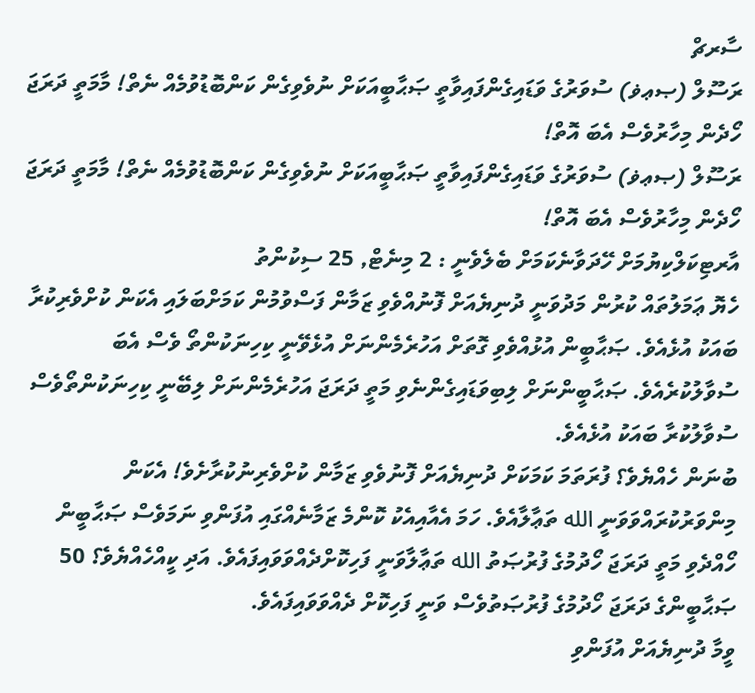ސާރޗް
ރަސޫލް (ޞޢޥ) ސުވަރުގެ ވަޑައިގެންފައިވާތީ ޞަޙާބީއަކަށް ނުވެވިގެން ކަންބޮޑުވުމެއް ނެތް! މާމަތީ ދަރަޖަ ހޯދެން މިހާރުވެސް އެބަ އޮތް!
ރަސޫލް (ޞޢޥ) ސުވަރުގެ ވަޑައިގެންފައިވާތީ ޞަޙާބީއަކަށް ނުވެވިގެން ކަންބޮޑުވުމެއް ނެތް! މާމަތީ ދަރަޖަ ހޯދެން މިހާރުވެސް އެބަ އޮތް!
އާރޓިކަލްކިޔުމަށް ހޭދަވާނެކަމަށް ބެލެވެނީ : 2 މިނެޓް, 25 ސިކުންތު
ހެޔޮ ޢަމަލުތައް ކުރުން މަދުވަނީ ދުނިޔެއަށް ފޮނުއްވެވި ޒަމާން ފަސްވުމުން ކަމަށްބަލައި އެކަން ކުށްވެރިކުރާ ބައަކު އުޅެއެވެ. ޞަޙާބީން އުޅުއްވެވި ގޮތަށް އަހުރެމެންނަށް އުޅެވޭނީ ކިހިނަކުންތޯ ވެސް އެބަ ސުވާލުކުރެއެވެ. ޞަޙާބީންނަށް ލިބިވަޑައިގެންނެވި މަތީ ދަރަޖަ އަހުރެމެންނަށް ލިބޭނީ ކިހިނަކުންތޯވެސް ސުވާލުކުރާ ބައަކު އުޅެއެވެ.
ބުނަން ހެއްޔެވެ؟ ފުރަތަމަ ކަމަކަށް ދުނިޔެއަށް ފޮނުވެވި ޒަމާން ކުށްވެރިނުކުރާށެވެ! އެކަން މިންވަރުކުރައްވަވަނީ الله ތަޢާލާއެވެ. ހަމަ އެއާއިއެކު ކޮންމެ ޒަމާނެއްގައި އުފަންވި ނަމަވެސް ޞަޙާބީން ހޯއްދެވި މަތީ ދަރަޖަ ހޯދުމުގެ ފުރުޞަތު الله ތަޢާލާވަނީ ފަހިކޮށްދެއްވަވައިފައެވެ. އަދި ކީއްހެއްޔެވެ؟ 50 ޞަޙާބީންގެ ދަރަޖަ ހޯދުމުގެ ފުރުޞަތުވެސް ވަނީ ފަހިކޮށް ދެއްވަވައިފައެވެ.
ވީމާ ދުނިޔެއަށް އުފަންވި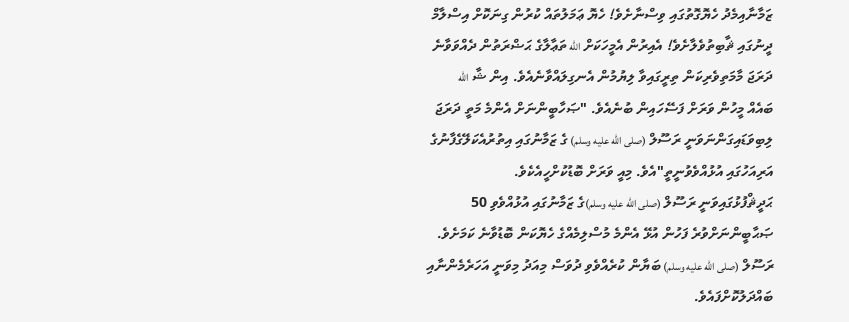ޒަމާނާއިމެދު ހެޔޮގޮތުގައި ވިސްނާށެވެ! ހެޔޮ ޢަމަލުތައް ކުރުން ގިނަކޮށް އިސްލާމް ދީނުގައި ޘާބިތުވެލާށެވެ! އެއިރުން އެމީހަކަށް الله ތަޢާލާގެ ޙަޟްރަތުން ދެއްވަވާނެ ދަރަޖަ މާމަތިވެރިކަން ތިރީގައިވާ ލިޔުމުން އެނގިލައްވާނެއެވެ. އިން ޝާ الله
ބައެއް މީހުން ވަރަށް ފަސޭހައިން ބުނެއެވެ. "ޞަހާބީންނަށް އެންމެ މަތީ ދަރަޖަ ލިބިވަޑައިގަންނަވަނީ ރަސޫލް (صلى الله عليه وسلم) ގެ ޒަމާނުގައި އިތުރުއެކަލޭގެފާނުގެ އަރިއަހުގައި އުޅުއްވެވުނީތީ"އެވެ. މިއީ ވަރަށް ބޮޑުކުށްހީއެކެވެ.
ޙަދީޘްފުޅުގައިވަނީ ރަސޫލް (صلى الله عليه وسلم)ގެ ޒަމާނުގައި އުޅުއްވެވި 50 ޞަޙާބީންނަށްވުރެ ފަހުން އުޅޭ އެންމެ މުސްލިމެއްގެ ހެޔޮކަން ބޮޑުވާނެ ކަމަށެވެ.
ރަސޫލް (صلى الله عليه وسلم) ބަޔާން ކުރެއްވެވި ދުވަސް މިއަދު މިވަނީ އަހަރެމެންނާއި ބައްދަލުކޮށްފައެވެ.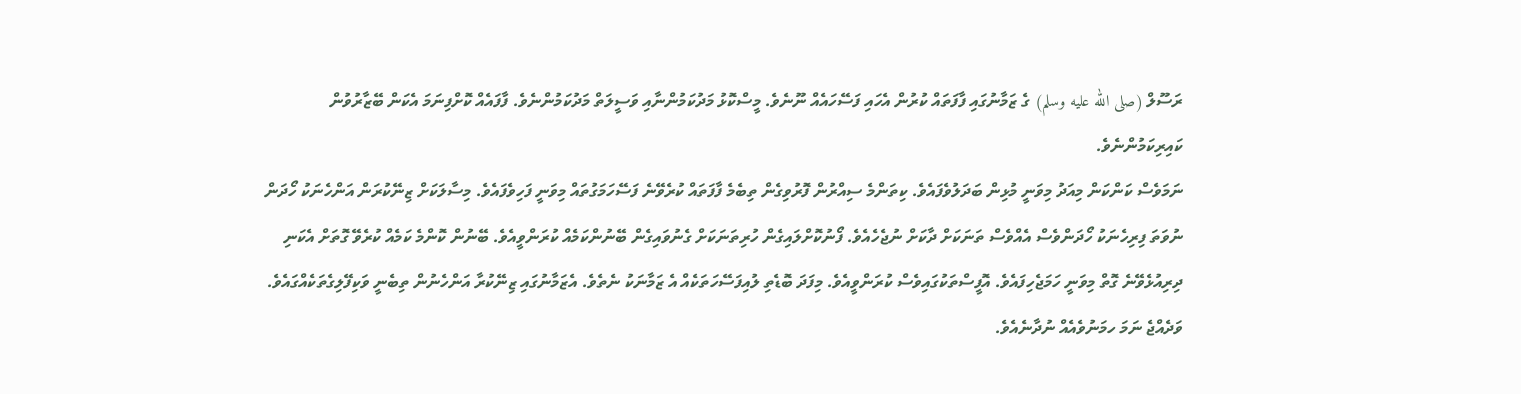ރަސޫލް (صلى الله عليه وسلم) ގެ ޒަމާނުގައި ފާފަތައް ކުރުން އެހައި ފަސޭހައެއް ނޫނެވެ. މީސްކޮޅު މަދުކަމުންނާއި ވަސީލަތް މަދުކަމުންނެވެ. ފާފައެއް ކޮށްފިނަމަ އެކަން ބޭޒާރުވުން ކައިރިކަމުންނެވެ.
ނަމަވެސް ކަންކަން މިއަދު މިވަނީ މުޅިން ބަދަލުވެފައެވެ. ކިތަންމެ ސިއްރުން ފޮރުވިގެން ތިބެމެ ފާފަތައް ކުރެވޭނެ ފަސޭހަމަގުތައް މިވަނީ ފަހިވެފައެވެ. މިސާލަކަށް ޒިނޭކުރަން އަންހެނަކު ހޯދަން ނުވަތަ ފިރިހެނަކު ހޯދަންވެސް އެއްވެސް ތަނަކަށް ދާކަށް ނުޖެހެއެވެ. ފޯނުކޮށްލައިގެން ހުރިތަނަކަށް ގެނުވައިގެން ބޭނުންކަމެއް ކުރަންވީއެވެ. ބޭނުން ކޮންމެ ކަމެއް ކުރެވޭ ގޮތަށް އެކަނި ދިރިއުޅެވޭނެ ގޮތް މިވަނީ ހަމަޖެހިފައެވެ. އޮފީސްތަކުގައިވެސް ކުރަންވީއެވެ. މިފަދަ ބޮޑެތި ލުއިފަސޭހަތަކެއް އެ ޒަމާނަކު ނެތެވެ. އެޒަމާނުގައި ޒިނޭކުރާ އަންހެނުން ތިބެނީ ވަކިފޭލިގެތަކެއްގައެވެ. ވަދެއްޖެ ނަމަ ހމަނުވެއެއް ނުދާނެއެވެ.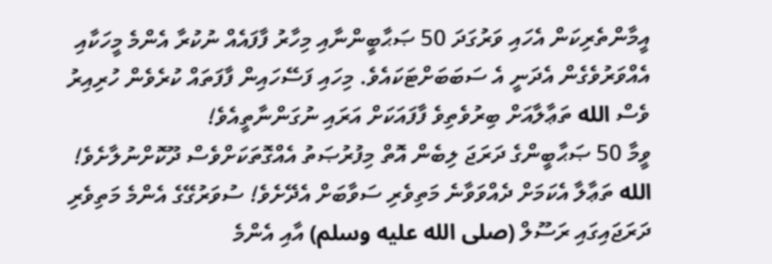އީމާންތެރިކަން އެހައި ވަރުގަދަ 50 ޞަޙާބީންނާއި މިހާރު ފާފައެއް ނުކުރާ އެންމެ މީހަކާއި އެއްވަރުވެގެން އެދަނީ އެ ސަބަބަށްޓަކައެވެ. މިހައި ފަސޭހައިން ފާފަތައް ކުރެވެން ހުރިއިރު ވެސް الله ތަޢާލާއަށް ބިރުވެތިވެ ފާފައަކަށް އަރައި ނުގަންނާތީއެވެ!
ވީމާ 50 ޞަޙާބީންގެ ދަރަޖަ ލިބެން އޮތް މިފުރުޞަތު އެއްގޮތަކަށްވެސް ދޫކޮށްނުލާށެވެ! الله ތަޢާލާ އެކަމަށް ދެއްވަވާނެ މަތިވެރި ސަވާބަށް އެދޭށެވެ! ސުވަރުގޭގެ އެންމެ މަތިވެރި ދަރަޖައިގައި ރަސޫލް (صلى الله عليه وسلم) އާއި އެންމެ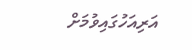އަރިއަހުގައިވުމަށް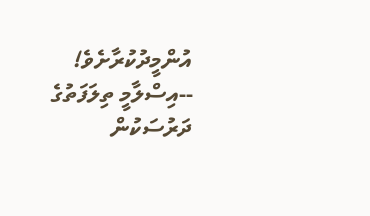އުންމީދުކުރާށެވެ!
--އިސްލާމީ ތިލަފަތުގެ ދަރުސަކުން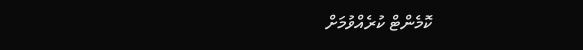ކޮމެންޓް ކުރެއްވުމަށް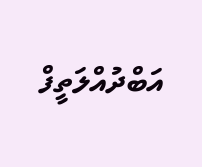އަބްދުއްލަތީފް